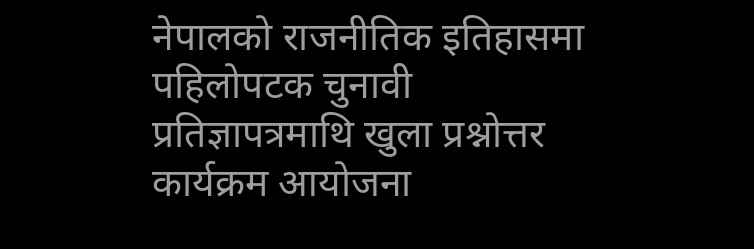नेपालको राजनीतिक इतिहासमा पहिलोपटक चुनावी प्रतिज्ञापत्रमाथि खुला प्रश्नोत्तर कार्यक्रम आयोजना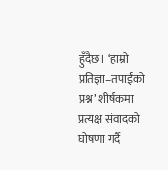हुँदैछ। ‘हाम्रो प्रतिज्ञा–तपाईंको प्रश्न’ शीर्षकमा प्रत्यक्ष संवादको घोषणा गर्दै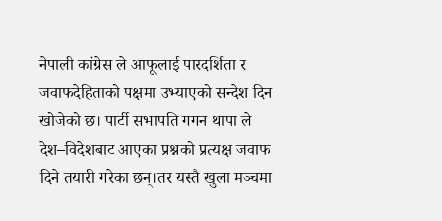नेपाली कांग्रेस ले आफूलाई पारदर्शिता र जवाफदेहिताको पक्षमा उभ्याएको सन्देश दिन खोजेको छ। पार्टी सभापति गगन थापा ले देश–विदेशबाट आएका प्रश्नको प्रत्यक्ष जवाफ दिने तयारी गरेका छन्।तर यस्तै खुला मञ्चमा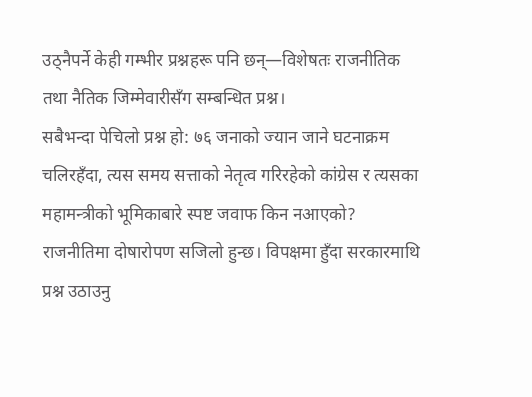उठ्नैपर्ने केही गम्भीर प्रश्नहरू पनि छन्—विशेषतः राजनीतिक तथा नैतिक जिम्मेवारीसँग सम्बन्धित प्रश्न।
सबैभन्दा पेचिलो प्रश्न हो: ७६ जनाको ज्यान जाने घटनाक्रम चलिरहँदा, त्यस समय सत्ताको नेतृत्व गरिरहेको कांग्रेस र त्यसका महामन्त्रीको भूमिकाबारे स्पष्ट जवाफ किन नआएको?
राजनीतिमा दोषारोपण सजिलो हुन्छ। विपक्षमा हुँदा सरकारमाथि प्रश्न उठाउनु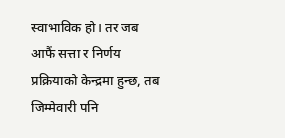स्वाभाविक हो। तर जब आफैं सत्ता र निर्णय प्रक्रियाको केन्द्रमा हुन्छ, तब जिम्मेवारी पनि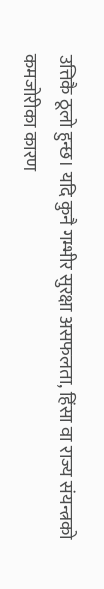उत्तिकै ठूलो हुन्छ। यदि कुनै गम्भीर सुरक्षा असफलता, हिंसा वा राज्य संयन्त्रको कमजोरीका कारण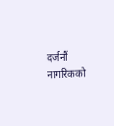दर्जनौं नागरिकको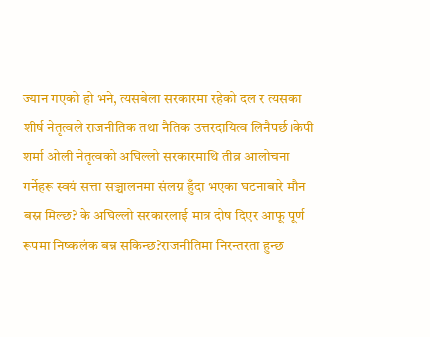ज्यान गएको हो भने, त्यसबेला सरकारमा रहेको दल र त्यसका शीर्ष नेतृत्वले राजनीतिक तथा नैतिक उत्तरदायित्व लिनैपर्छ।केपी शर्मा ओली नेतृत्वको अघिल्लो सरकारमाथि तीव्र आलोचना गर्नेहरू स्वयं सत्ता सञ्चालनमा संलग्न हुँदा भएका घटनाबारे मौन बस्न मिल्छ? के अघिल्लो सरकारलाई मात्र दोष दिएर आफू पूर्ण रूपमा निष्कलंक बन्न सकिन्छ?राजनीतिमा निरन्तरता हुन्छ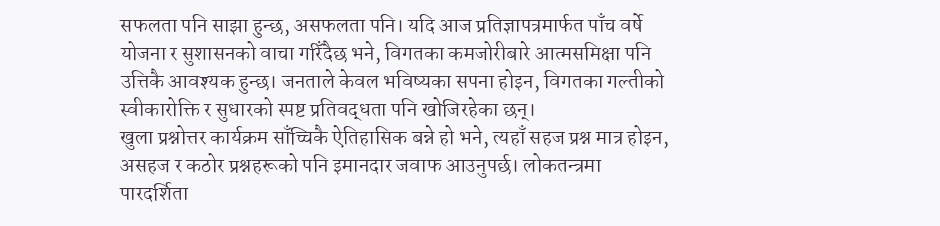सफलता पनि साझा हुन्छ, असफलता पनि। यदि आज प्रतिज्ञापत्रमार्फत पाँच वर्षे योजना र सुशासनको वाचा गरिँदैछ भने, विगतका कमजोरीबारे आत्मसमिक्षा पनि उत्तिकै आवश्यक हुन्छ। जनताले केवल भविष्यका सपना होइन, विगतका गल्तीको स्वीकारोक्ति र सुधारको स्पष्ट प्रतिवद्धता पनि खोजिरहेका छन्।
खुला प्रश्नोत्तर कार्यक्रम साँच्चिकै ऐतिहासिक बन्ने हो भने, त्यहाँ सहज प्रश्न मात्र होइन, असहज र कठोर प्रश्नहरूको पनि इमानदार जवाफ आउनुपर्छ। लोकतन्त्रमा पारदर्शिता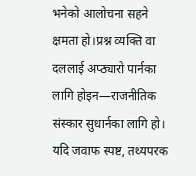भनेको आलोचना सहने क्षमता हो।प्रश्न व्यक्ति वा दललाई अप्ठ्यारो पार्नका लागि होइन—राजनीतिक संस्कार सुधार्नका लागि हो। यदि जवाफ स्पष्ट, तथ्यपरक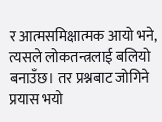र आत्मसमिक्षात्मक आयो भने, त्यसले लोकतन्त्रलाई बलियो बनाउँछ। तर प्रश्नबाट जोगिने प्रयास भयो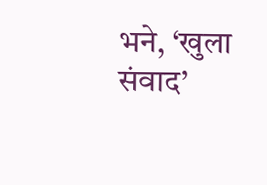भने, ‘खुला संवाद’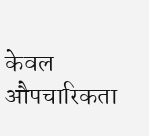केवल औपचारिकता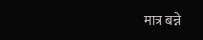मात्र बन्ने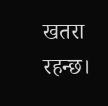खतरा रहन्छ।